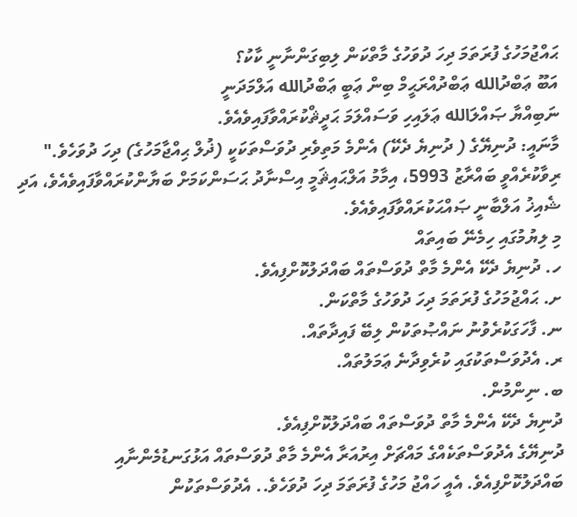ޙައްޖުމަހުގެ ފުރަތަމަ ދިހަ ދުވަހުގެ މާތްކަން ލިބިގަންނާނީ ކާކު؟
އަބޫ ޢަބްދުالله ޢަބްދުއްރަޙީމް ބިން ޢަބީ ޢަބްދުالله އަލްމަދަނީ
ނަބިއްޔާ ޞައްލަالله ޢަލައިހި ވަސައްލަމަ ޙަދީޘްކުރައްވާފައިވެއެވެ.
މާނައީ: ދުނިޔޭގެ ( ދުނިޔެ ދެކޭ) އެންމެ މަތިވެރި ދުވަސްތަކަކީ (ޛުލް ޙިއްޖާމަހުގެ) ދިހަ ދުވަހެވެ."
ރިވާކުރެއްވީ ބައްރާޒު 5993، އިމާމު އަލްޙައިޘަމީ އިސްނާދު ޙަސަންކަމަށް ބަޔާންކުރައްވާފައިވެއެވެ، އަދި ޝެއިޚު އަލްބާނީ ޞައްޙަކުރައްވާފައިވެއެވެ.
މި ލިޔުމުގައި ހިމެނޭ ބައިތައް
ހ. ދުނިޔެ ދެކޭ އެންމެ މާތް ދުވަސްތައް ބައްދަލުކޮށްފިއެވެ.
ށ. ޙައްޖުމަހުގެ ފުރަތަމަ ދިހަ ދުވަހުގެ މާތްކަން.
ނ. ފާހަގަކުރެވުނު ނައްޞުތަކުން ލިބޭ ފައިދާތައް.
ރ. އެދުވަސްތަކުގައި ކުރެވިދާނެ ޢަމަލުތައް.
ބ. ނިންމުން.
ދުނިޔެ ދެކޭ އެންމެ މާތް ދުވަސްތައް ބައްދަލުކޮށްފިއެވެ.
ދުނިޔޭގެ އެދުވަސްތަކެއްގެ މައްޗަށް އިރުއަރާ އެންމެ މާތް ދުވަސްތައް އަޅުގަނޑުމެންނާއި ބައްދަލުކޮށްފިއެވެ. އެއީ ހައްޖު މަހުގެ ފުރަތަމަ ދިހަ ދުވަހެވެ.. އެދުވަސްތަކުން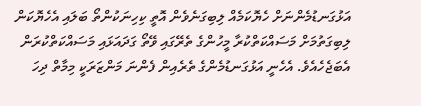އަޅުގަނޑުމެންނަށް ހެޔޮކަމެއް ލިބިގަނެވެން އޮތީ ކިހިނަކުންތޯ ބަލައި އެހެޔޮކަން ލިބިގަތުމަށް މަސައްކަތްކުރާ މީހުންގެ ތެރޭގައި ވޭތޯ ގަދައަޅައި މަސައްކަތްކުރަން އެބަޖެހެއެވެ. އެހެނީ އަޅުގަނޑުމެންގެ ތެރެއިން ފެންނަ މަންޒަރަކީ މިމާތް ދިހަ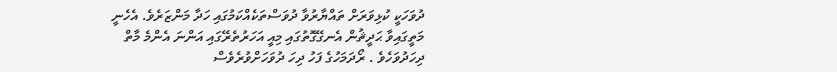ދުވަހަކީ ކުޅިވަރަށް ތައްޔާރުވާ ދުވަސްތަކެއްކަމުގައި ހަދާ މަންޒަރެވެ. އެހެނީ މަތީގައިވާ ޙަދީޘުން އެނގޭގޮތުގައި މިއީ އަހަރުތެރޭގައި އަންނަ އެންމެ މާތް ދިހަދުވަހެވެ . ރޯދަމަހުގެ ފަހު ދިހަ ދުވަހަށްވުރެވެސް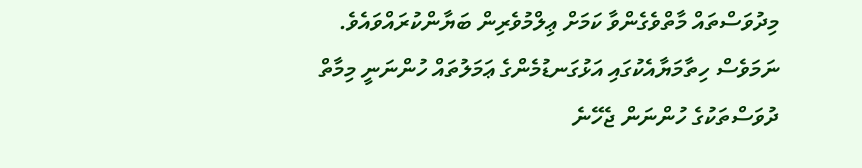މިދުވަސްތައް މާތްވެގެންވާ ކަމަށް ޢިލްމުވެރިން ބަޔާންކުރައްވައެވެ.
ނަމަވެސް ހިތާމަޔާއެކުގައި އަޅުގަނޑުމެންގެ ޢަމަލުތައް ހުންނަނީ މިމާތް ދުވަސްތަކުގެ ހުންނަން ޖެހޭނެ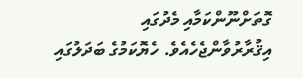ގޮތަށްނޫންކަމާއި މެދުގައި އިޤުރާރުވާންޖެހެއެވެ. ހެޔޮކަމުގެ ބަދަލުގައި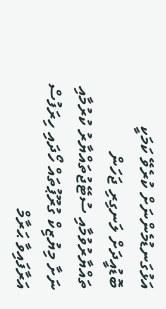އަޅުގަނޑުމެންނަށް ކުރެވޭ ކަމަކީ ބޮޑުއީދަށް ލަނގިރި ޖަހަން ތައްޔާރުވުމާއި ސުޓޭޖުތައްޔާރު ކުރުމާއި ނަށާ މިޔުޒިކް ގުރޫޕުތައް ހޯދައި ހިރަފުސް އަރާފައިވާ ޙަރާމް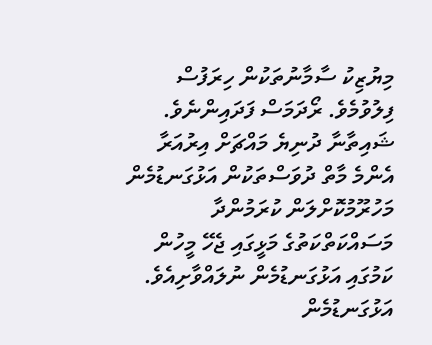މިޔުޒިކު ސާމާނުތަކުން ހިރަފުސް ފިލުވުމެވެ. ރޯދަމަސް ފަދައިންނެވެ. ޝައިތާނާ ދުނިޔެ މައްޗަށް އިރުއަރާ އެންމެ މާތް ދުވަސްތަކުން އަޅުގަނޑުމެން މަހުރޫމުކޮށްލަން ކުރަމުންދާ މަސައްކަތްކަތުގެ މަޅީގައި ޖެހޭ މީހުން ކަމުގައި އަޅުގަނޑުމެން ނުލައްވާށިއެވެ.
އަޅުގަނޑުމެން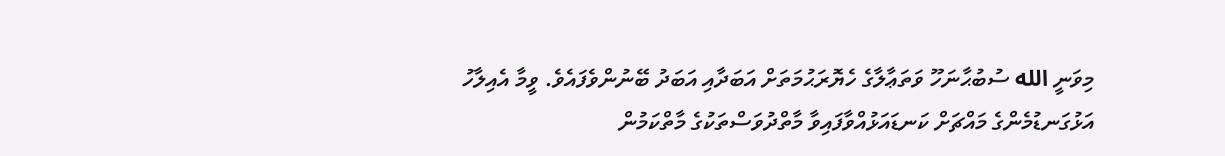މިވަނީ الله ސުބުޙާނަހޫ ވަތަޢާލާގެ ހެޔޮރަޙުމަތަށް އަބަދާއި އަބަދު ބޭނުންވެފައެވެ. ވީމާ އެއިލާހު އަޅުގަނޑުމެންގެ މައްޗަށް ކަނޑައަޅުއްވާފައިވާ މާތްދުވަސްތަކުގެ މާތްކަމުން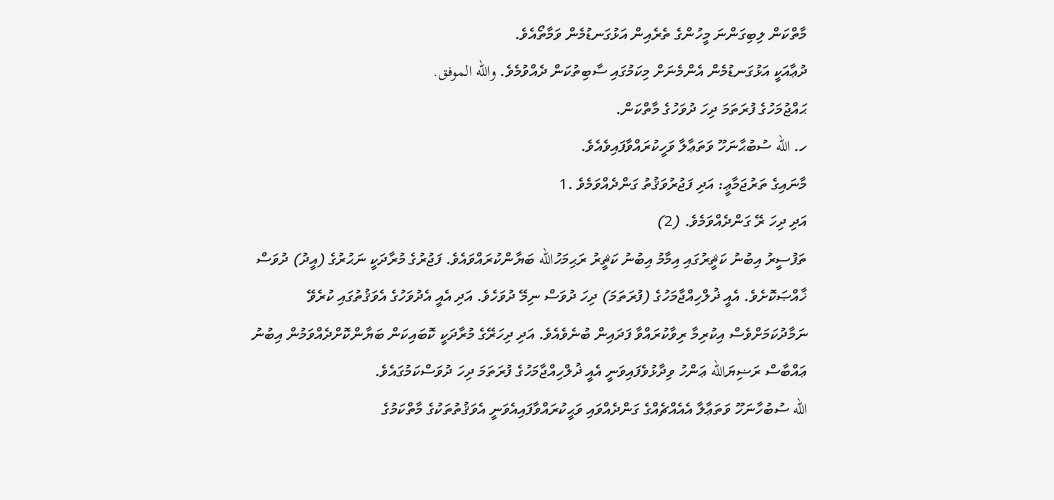މާތްކަން ލިބިގަންނަ މީހުންގެ ތެރެއިން އަޅުގަނޑުމެން ވަމާތޯއެވެ.
ދުޢާއަކީ އަޅުގަނޑުމެން އެންމެނަށް މިކަމުގައި ސާބިތުކަން ދެއްވުމެވެ. والله الموفق.
ޙައްޖުމަހުގެ ފުރަތަމަ ދިހަ ދުވަހުގެ މާތްކަން.
ހ. الله ސުބުޙާނަހޫ ވަތަޢާލާ ވަހީކުރައްވާފައިވެއެވެ.
މާނައިގެ ތަރުޖަމާޢީ: އަދި ފަޖުރުވަޤުތު ގަންދެއްވަމެވެ .1
އަދި ދިހަ ރޭ ގަންދެއްވަމެވެ. (2)
ތަފުސީރު އިބުނު ކަޘީރުގައި އިމާމު އިބުނު ކަޘީރު ރަޙިމަހުالله ބަޔާންކުރައްވައެވެ. ފަޖުރުގެ މުރާދަކީ ނަޙުރުގެ (އީދު) ދުވަސް ޚާއްޞަކޮށެވެ. އެއީ ޛުލްހިއްޖާމަހުގެ (ފުރަތަމަ) ދިހަ ދުވަސް ނިމޭ ދުވަހެވެ. އަދި އެއީ އެދުވަހުގެ އެވަޤުތުގައި ކުރެވޭ ނަމާދުކަމަށްވެސް އިކުރިމާ ރިވާކުރައްވާ ފަދައިން ބުނެވެއެވެ. އަދި ދިހަރޭގެ މުރާދަކީ ކޮބައިކަން ބަޔާންކޮށްދެއްވަމުން އިބުނު ޢައްބާސް ރަޟިޔަالله ޢަންހު ވިދާޅުވެފައިވަނީ އެއީ ޛުލްހިއްޖާމަހުގެ ފުރަތަމަ ދިހަ ދުވަސްކަމުގައެވެ.
الله ސުބުހާނަހޫ ވަތަޢާލާ އެއެއްޗެއްގެ ގަންދެއްވައި ވަޙީކުރައްވާފައިއެވަނީ އެވަޤުތުތަކުގެ މާތްކަމުގެ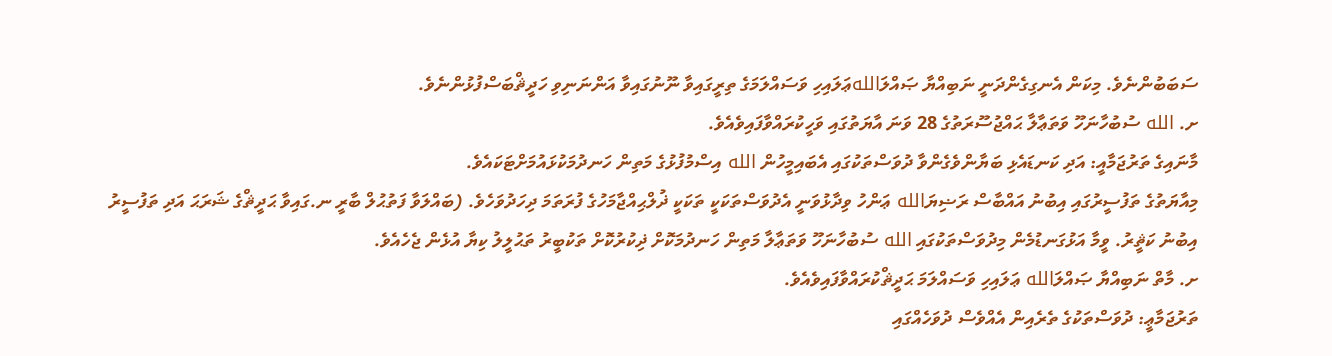ސަބަބުންނެވެ. މިކަން އެނގިގެންދަނީ ނަބިއްޔާ ޞައްލަاللهޢަލައިހި ވަސައްލަމަގެ ތިރީގައިވާ ނޫނުގައިވާ އަންނަނިވި ހަދީޘްބަސްފުޅުންނެވެ.
ށ. الله ސުބުހާނަހޫ ވަތަޢާލާ ޙައްޖުސޫރަތުގެ 28 ވަނަ އާޔަތުގައި ވަހީކުރައްވާފައިވެއެވެ.
މާނައިގެ ތަރުޖަމާއީ: އަދި ކަނޑައެޅި ބަޔާންވެގެންވާ ދުވަސްތަކުގައި އެބައިމީހުން الله އިސްމުފުޅުގެ މަތިން ހަނދުމަކުޅައުމަށްޓަކައެވެ.
މިއާޔަތުގެ ތަފުސީރުގައި އިބުނު އައްބާސް ރަޟިޔަالله ޢަންހު ވިދާޅުވަނީ އެދުވަސްތަކަކީ ތަކަކީ ޛުލްޙިއްޖާމަހުގެ ފުރަތަމަ ދިހަދުވަހެވެ. (ބައްލަވާ ފަތުޙުލް ބާރީ ނ.ގައިވާ ޙަދީޘްގެ ޝަރަޙަ އަދި ތަފުސީރު އިބުނު ކަޘީރު. ވީމާ އަޅުގަނޑުމެން މިދުވަސްތަކުގައި الله ސުބުހާނަހޫ ވަތަޢާލާ މަތިން ހަނދުމަކޮށް ޛިކުރުކޮށް ތަކުބީރު ތަޙުލީލު ކިޔާ އުޅެން ޖެހެއެވެ.
ށ. މާތް ނަބިއްޔާ ޞައްލަالله ޢަލައިހި ވަސައްލަމަ ޙަދީޘްކުރައްވާފައިވެއެވެ.
ތަރުޖަމާޢީ: ދުވަސްތަކުގެ ތެރެއިން އެއްވެސް ދުވަހެއްގައި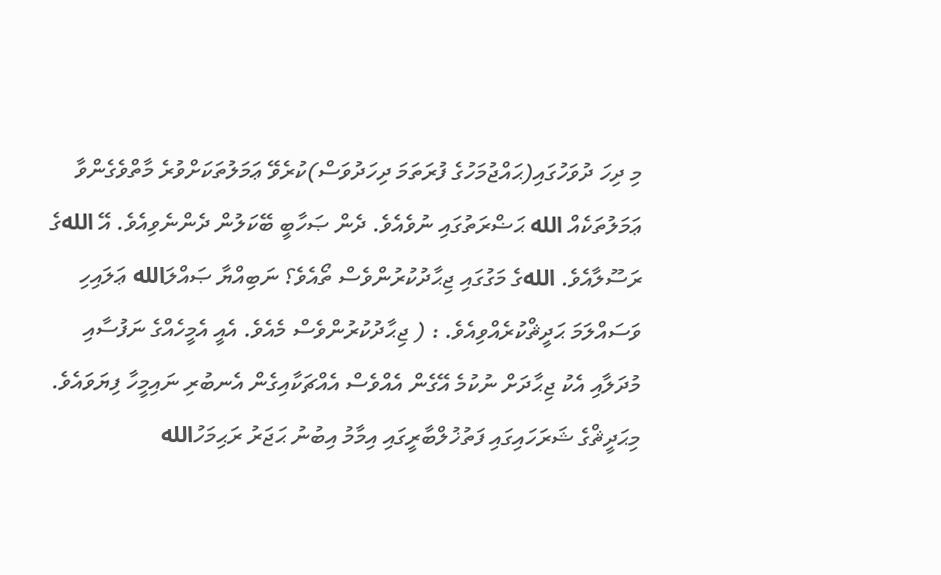މި ދިހަ ދުވަހުގައި(ޙައްޖުމަހުގެ ފުރަތަމަ ދިހަދުވަސް)ކުރެވޭ ޢަމަލުތަކަށްވުރެ މާތްވެގެންވާ ޢަމަލުތަކެއް الله ޙަޟްރަތުގައި ނުވެއެވެ. ދެން ޞަހާބީ ބޭކަލުން ދެންނެވިއެވެ. އޭ اللهގެ ރަސޫލާއެވެ. اللهގެ މަގުގައި ޖިޙާދުކުރުންވެސް ތޯއެވެ؟ ނަބިއްޔާ ޞައްލަالله ޢަލައިހި ވަސައްލަމަ ޙަދީޘްކުރެއްވިއެވެ. : ( ޖިޙާދުކުރުންވެސް މެއެވެ. އެއީ އެމީހެއްގެ ނަފުސާއި މުދަލާއި އެކު ޖިޙާދަށް ނުކުމެ އޭގެން އެއްވެސް އެއްޗަކާއިގެން އެނބުރި ނައިމީހާ ފިޔަވައެވެ.
މިޙަދީޘްގެ ޝަރަހައިގައި ފަތުޚުލްބާރީގައި އިމާމު އިބުނު ޙަޖަރު ރަޙިމަހުالله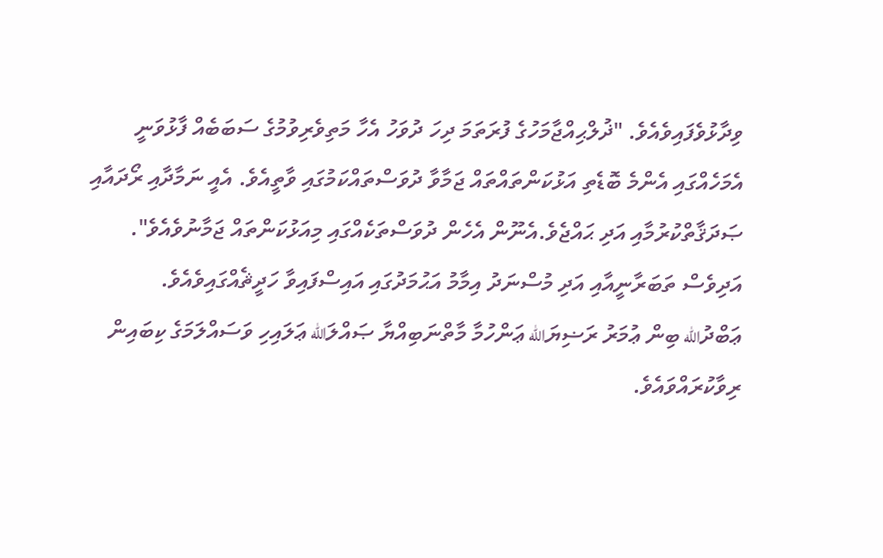ވިދާޅުވެފައިވެއެވެ. "ޛުލްޙިއްޖާމަހުގެ ފުރަތަމަ ދިހަ ދުވަހު އެހާ މަތިވެރިވުމުގެ ސަބަބެއް ފާޅުވަނީ އެމަހެއްގައި އެންމެ ބޮޑެތި އަޅުކަންތައްތައް ޖަމާވާ ދުވަސްތައްކަމުގައި ވާތީއެވެ. އެއީ ނަމާދާއި ރޯދައާއި ޞަދަޤާތްކުރުމާއި އަދި ޙައްޖެވެ.އެނޫން އެހެން ދުވަސްތަކެއްގައި މިއަޅުކަންތައް ޖަމާނުވެއެވެ".
އަދިވެސް ތަބަރާނީއާއި އަދި މުސްނަދު އިމާމު އަޙުމަދުގައި އައިސްފައިވާ ހަދީޘެއްގައިވެއެވެ.
ޢަބްދުالله ބިން ޢުމަރު ރަޟިޔަالله ޢަންހުމާ މާތްނަބިއްޔާ ޞައްލަالله ޢަލައިހި ވަސައްލަމަގެ ކިބައިން ރިވާކުރައްވައެވެ.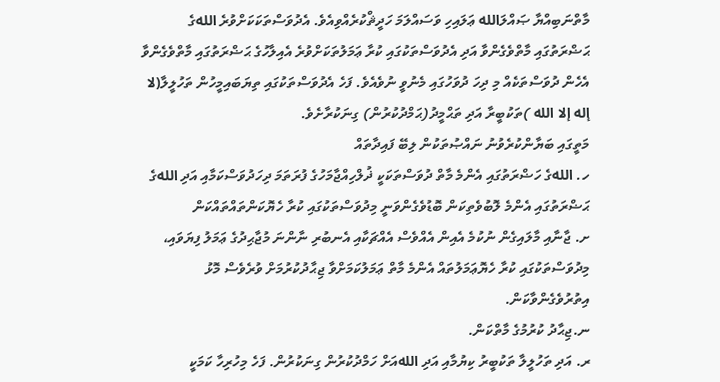މާތްނަބިއްޔާ ޞައްލަالله ޢަލައިހި ވަސައްލަމަ ހަދީޘްކުރެއްވިއެވެ. އެދުވަސްތަކަކަށްވުރެ اللهގެ ޙަޟްރަތުގައި މާތްވެގެންވާ އަދި އެދުވަސްތަކުގައި ކުރާ ޢަމަލުތަކަށްވުރެ އެއިލާހުގެ ޙަޟްރަތުގައި މާތްވެގެންވާ އެހެން ދުވަސްތަކެއް މި ދިހަ ދުވަހުގައި މެނުވީ ނުވެއެވެ. ފަހެ އެދުވަސްތަކުގައި ތިޔަބައިމީހުން ތަހުލީލާ(لا إله إلا الله )ތަކުބީރާ އަދި ތަޙްމީދު(ޙަމްދުކުރުން) ގިނަކުރާށެވެ.
މަތީގައި ބަޔާންކުރެވުނު ނައްޞުތަކުން ލިބޭ ފައިދާތައް
ހ. اللهގެ ހަޟްރަތުގައި އެންމެ މާތް ދުވަސްތަކަކީ ޛުލްހިއްޖާމަހުގެ ފުރަތަމަ ދިހަދުވަސްކަމާއި އަދި اللهގެ ޙަޟްރަތުގައި އެންމެ ލޮބުވެތިކަން ބޮޑުވެގެންވަނީ މިދުވަސްތަކުގައި ކުރާ ހެޔޮކަންތައްތައްކަން
ށ. ޖާނާއި މާލައިގެން ނުކުމެ އެއިން އެއްވެސް އެއްޗަކާއި އެނބުރި ނާންނަ މުޖާޙިދުގެ ޢަމަލު ފިޔަވައި، މިދުވަސްތަކުގައި ކުރާ ހެޔޮޢަމަލުތައް އެންމެ މާތް ޢަމަލުކަމަށްވާ ޖިޙާދުކުރުމަށް ވުރެވެސް މޮޅު އިތުރުވެގެންވާކަން.
ނ.ޖިޙާދު ކުރުމުގެ މާތްކަން.
ރ. އަދި ތަހުލީލާ ތަކުބީރު ކިޔުމާއި އަދި اللهއަށް ހަމްދުކުރުން ގިނަކުރުން. ފަހެ މިހުރިހާ ކަމަކީ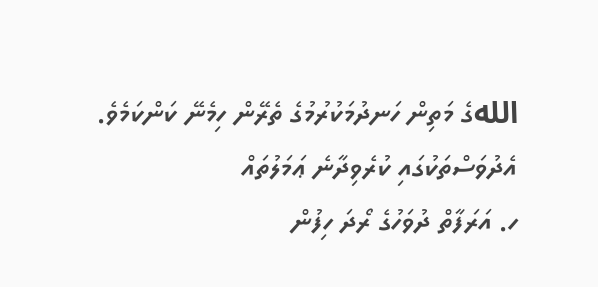اللهގެ މަތިން ހަނދުމަކުރުމުގެ ތެރޭން ހިމެނޭ ކަންކަމެވެ.
އެދުވަސްތަކުގައި ކުރެވިދާނެ ޢަމަލުތައް
ހ. އަރަފާތް ދުވަހުގެ ރޯދަ ހިފުން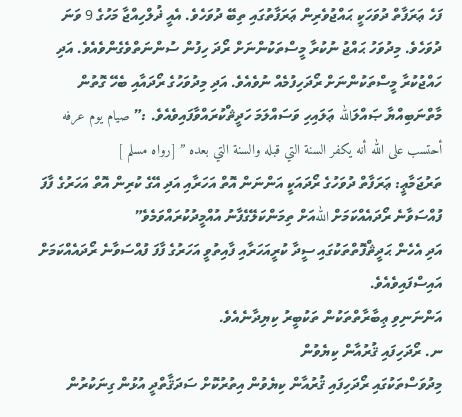ފަހެ ޢަރަފާތް ދުވަހަކީ ޙައްޖުވެރިން ޢަރަފާތުގައި ތިބޭ ދުވަހެވެ. އެއީ ޛުލްހިއްޖާ މަހުގެ 9 ވަނަ ދުވަހެވެ. މިދުވަހު ޙައްޖު ނުކުރާ މީސްތަކުންނަށް ރޯދަ ހިފުން ސުންނަތްވެގެންވެއެވެ. އަދި ހައްޖުކުރާ މީސްތަކުންނަށް ރޯދަހިފުމެއް ނުވެއެވެ. އަދި މިދުވަހުގެ ރޯދައާއި ބެހޭ ގޮތުން މާތްނަބިއްޔާ ޞައްލަالله ޢަލައިހި ވަސައްލަމަ ހަދީޘްކުރައްވާފައިވެއެވެ. :” صيام يوم عرفه أحتسب على الله أنه يكفر السنة التي قبله والسنة التي بعده ” [رواه مسلم ]
ތަރުޖަމާޢީ: ޢަރަފާތް ދުވަހުގެ ރޯދައަކީ އަންނަން އޮތް އަހަރާއި އަދި އޭގެ ކުރިން އޮތް އަހަރުގެ ފާފަ ފުއްސަވާނެ ރޯދައެއްކަމަށް اللهއަށް ތިމަންކަލޭގެފާނު އުއްމީދުކުރައްވަމެވެ”
އަދި އެހެން ޙަދީޘްފޮތްތަކުގައި ސީދާ ކުރީއަހަރާއި ފާއިތުވީ އަހަރުގެ ފާފަ ފުއްސަވާނެ ރޯދައެއްކަމަށް އައިސްފައިވެއެވެ.
އަންނަނިވި ޢިބާރާތްތަކުން ތަކުބީރު ކިޔިދާނެއެވެ.
ނ. ރޯދަހިފައި ޤުރުއާން ކިޔެވުން
މިދުވަސްތަކުގައި ރޯދަހިފައި ޤުރުއާން ކިޔެވުން އިތުރުކޮށް ސަދަޤާތްދީ އުޅުން ގިނަކުރުން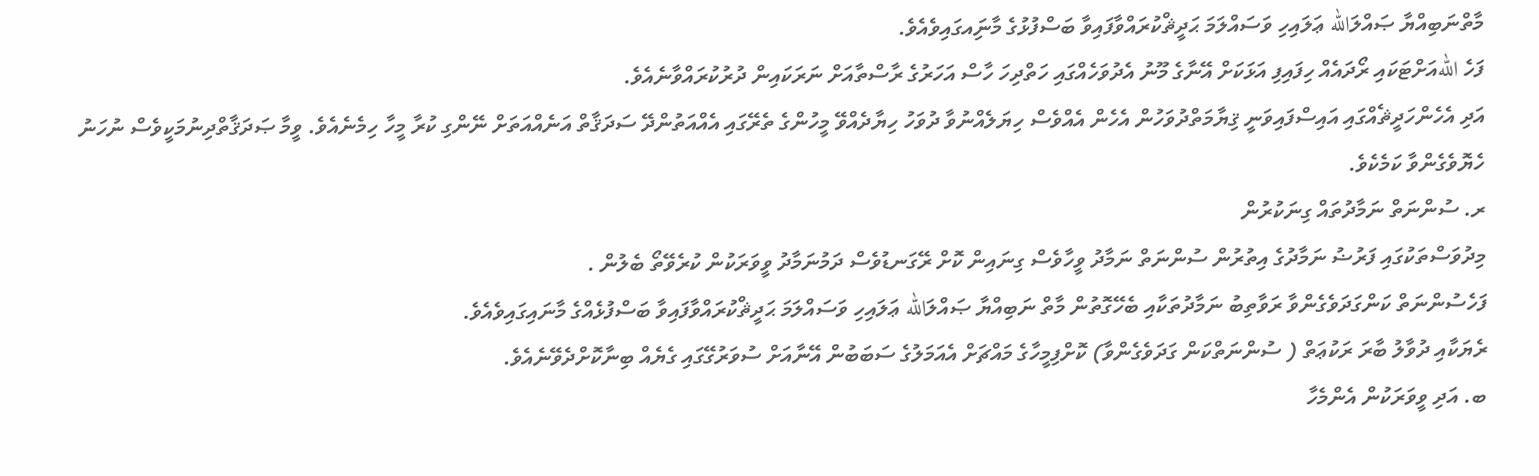މާތްނަބިއްޔާ ޞައްލަالله ޢަލައިހި ވަސައްލަމަ ޙަދީޘްކުރައްވާފައިވާ ބަސްފުޅުގެ މާނަިއގައިވެއެވެ.
ފަހެ اللهއަށްޓަކައި ރޯދައެއް ހިފައިފި އަޅަކަށް އޭނާގެ މޫނު އެދުވަހެއްގައި ހަތްދިހަ ހާސް އަހަރުގެ ރާސްތާއަށް ނަރަކައިން ދުރުކުރައްވާނެއެވެ.
އަދި އެހެންހަދީޘެއްގައި އައިސްފައިވަނީ ޤިޔާމަތްދުވަހުން އެހެން އެއްވެސް ހިޔަލެއްނުވާ ދުވަހު ހިޔާދެއްވޭ މީހުންގެ ތެރޭގައި އެއްއަތުންދޭ ސަދަޤާތް އަނެއްއަތަށް ނޭންގި ކުރާ މީހާ ހިމެނެއެވެ. ވީމާ ޞަދަޤާތްދިނުމަކީވެސް ނުހަނު ހެޔޮވެގެންވާ ކަމެކެވެ.
ރ. ސުންނަތް ނަމާދުތައް ގިނަކުރުން
މިދުވަސްތަކުގައި ފަރުޟު ނަމާދުގެ އިތުރުން ސުންނަތް ނަމާދު ވީހާވެސް ގިނައިން ކޮށް ރޭގަނޑުވެސް ދަމުނަމާދު ވީވަރަކުން ކުރެވޭތޯ ބެލުން .
ފަހެސުންނަތް ކަންގަދަވެގެންވާ ރަވާތިބު ނަމާދުތަކާއި ބެހޭގޮތުން މާތް ނަބިއްޔާ ޞައްލަالله ޢަލައިހި ވަސައްލަމަ ޙަދީޘްކުރައްވާފައިވާ ބަސްފުޅެއްގެ މާނައިގައިވެއެވެ.
ރެޔަކާއި ދުވާލު ބާރަ ރަކުޢަތް ( ސުންނަތްކަން ގަދަވެގެންވާ) ކޮށްފިމީހާގެ މައްޗަށް އެއަމަލުގެ ސަބަބުން އޭނާއަށް ސުވަރުގޭގައި ގެޔެއް ބިނާކޮށްދެވޭނެއެވެ.
ބ. އަދި ވީވަރަކުން އެންމެހާ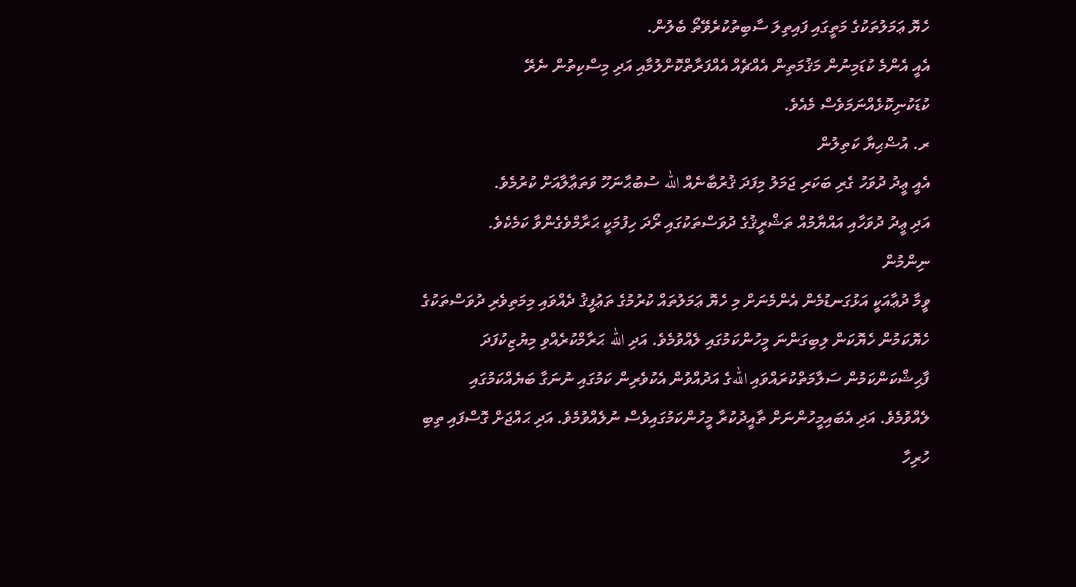ހެޔޮ ޢަމަލުތަކުގެ މަތީގައި ފައިތިލަ ސާބިތުކުރެވޭތޯ ބެލުން.
އެއީ އެންމެ ކުޑަމިނުން މަޤުމަތިން އެއްޗެއް އެއްފަރާތްކޮށްލުމާއި އަދި މިސްކިތުން ނެރޭ ކުޑަކުނިކޮޅެއްނަމަވެސް މެއެވެ.
ރ. އުޟްޙިޔާ ކަތިލުން
އެއީ ޢީދު ދުވަހު ގެރި ބަކަރި ޖަމަލު މިފަދަ ޤުރުބާނެއް الله ސުބުޙާނަހޫ ވަތަޢާލާއަށް ކުރުމެވެ.
އަދި ޢީދު ދުވަހާއި އައްޔާމުއް ތަޝްރީޤުގެ ދުވަސްތަކުގައި ރޯދަ ހިފުމަކީ ޙަރާމްވެގެންވާ ކަމެކެވެ.
ނިންމުން
ވީމާ ދުޢާއަކީ އަޅުގަނޑުމެން އެންމެނަށް މި ހެޔޮ ޢަމަލުތައް ކުރުމުގެ ތަޢުފީޤު ދެއްވައި މިމަތިވެރި ދުވަސްތަކުގެ ހެޔޮކަމުން ހެޔޮކަން ލިބިގަންނަ މީހުންކަމުގައި ލެއްވުމެވެ. އަދި الله ޙަރާމްކުރެއްވި މިޔުޒިކުފަދަ ފާޙިޝްކަންކަމުން ސަލާމަތްކުރައްވައި اللهގެ އަދުއްވުން އެކުވެރިން ކަމުގައި ނުނަގާ ބަޔެއްކަމުގައި ލެއްވުމެވެ. އަދި އެބައިމީހުންނަށް ތާއީދުކުރާ މީހުންކަމުގައިވެސް ނުލެއްވުމެވެ. އަދި ޙައްޖަށް ގޮސްފައި ތިބި ހުރިހާ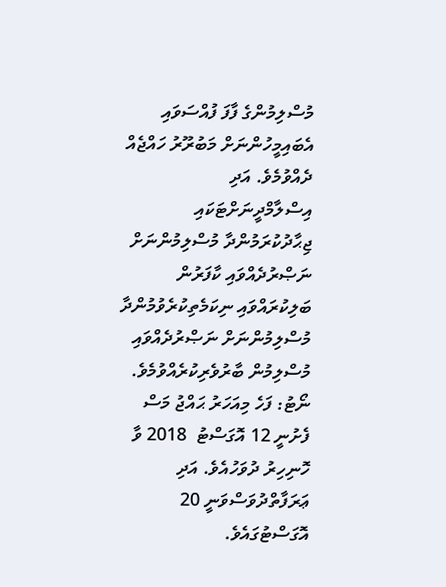މުސްލިމުންގެ ފާފަ ފުއްސަވައި އެބައިމީހުންނަށް މަބުރޫރު ހައްޖެއް ދެއްވުމެވެ. އަދި އިސްލާމްދީނަށްޓަކައި ޖިޙާދުކުރަމުންދާ މުސްލިމުންނަށް ނަޞްރުދެއްވައި ކާފަރުން ބަލިކުރައްވައި ނިކަމެތިކުރެވުމުންދާ މުސްލިމުންނަށް ނަޞްރުދެއްވައި މުސްލިމުން ބާރުވެރިކުރެއްވުމެވެ.
ނޯޓު: ފަހެ މިއަހަރު ޙައްޖު މަސް ފެށުނީ 12 އޮގަސްޓު  2018 ވާ ހޮނިހިރު ދުވަހުއެވެ. އަދި ޢަރަފާތްދުވަސްވަނީ 20 އޮގަސްޓުގައެވެ.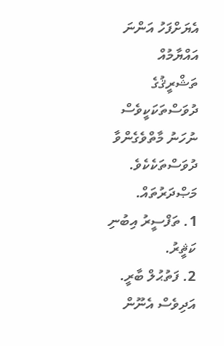އެޔަށްފަހު އަންނަ އައްޔާމުއް ތަޝްރީޤުގެ ދުވަސްތަކަކީވެސް ނުހަނު މާތްވެގެންވާ ދުވަސްތަކެކެވެ.
މަޞްދަރުތައް.
1. ތަފްސީރު އިބުނި ކަޘީރު.
2. ފަތުޙުލް ބާރީ.
އަދިވެސް އެނޫން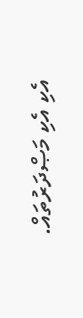އެކި އެކި މަޞްދަރުތައް.